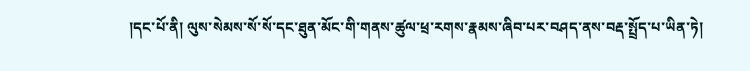།དང་པོ་ནི། ལུས་སེམས་སོ་སོ་དང་ཐུན་མོང་གི་གནས་ཚུལ་ཕྲ་རགས་རྣམས་ཞིབ་པར་བཤད་ནས་བརྡ་སྤྲོད་པ་ཡིན་ཏེ།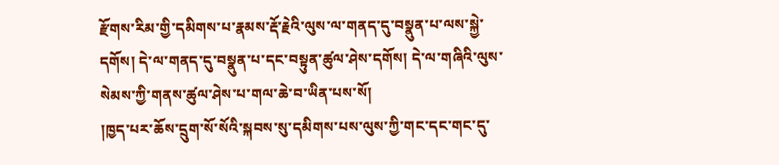རྫོགས་རིམ་གྱི་དམིགས་པ་རྣམས་རྡོ་རྗེའི་ལུས་ལ་གནད་དུ་བསྣུན་པ་ལས་སྐྱེ་དགོས། དེ་ལ་གནད་དུ་བསྣུན་པ་དང་བསྟུན་ཚུལ་ཤེས་དགོས། དེ་ལ་གཞིའི་ལུས་སེམས་ཀྱི་གནས་ཚུལ་ཤེས་པ་གལ་ཆེ་བ་ཡིན་པས་སོ།
།ཁྱད་པར་ཆོས་དྲུག་སོ་སོའི་སྐབས་སུ་དམིགས་པས་ལུས་ཀྱི་གང་དང་གང་དུ་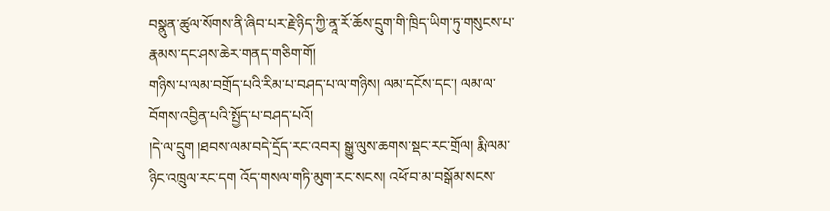བསྣུན་ཚུལ་སོགས་ནི་ཞིབ་པར་རྗེ་ཉིད་ཀྱི་ནཱ་རོ་ཆོས་དྲུག་གི་ཁྲིད་ཡིག་ཏུ་གསུངས་པ་རྣམས་དང་ཤས་ཆེར་གནད་གཅིག་གོ།
གཉིས་པ་ལམ་བགྲོད་པའི་རིམ་པ་བཤད་པ་ལ་གཉིས། ལམ་དངོས་དང་། ལམ་ལ་བོགས་འབྱིན་པའི་སྤྱོད་པ་བཤད་པའོ།
།དེ་ལ་དྲུག །ཐབས་ལམ་བདེ་དྲོད་རང་འབར། སྒྱུ་ལུས་ཆགས་སྡང་རང་གྲོལ། རྨི་ལམ་ཉིང་འཁྲུལ་རང་དག འོད་གསལ་གཏི་མུག་རང་སངས། འཕོ་བ་མ་བསྒོམ་སངས་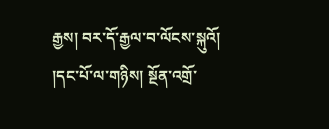རྒྱས། བར་དོ་རྒྱལ་བ་ལོངས་སྐུའོ།
།དང་པོ་ལ་གཉིས། སྔོན་འགྲོ་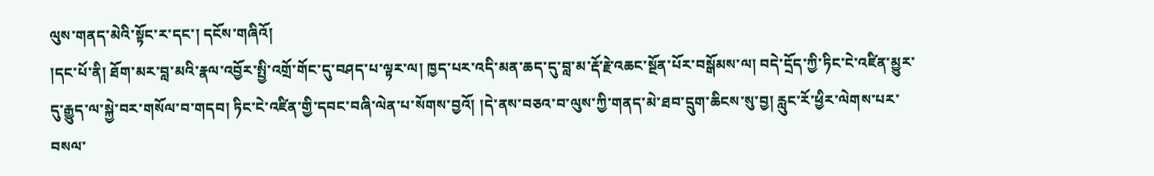ལུས་གནད་མེའི་སྟོང་ར་དང་། དངོས་གཞིའོ།
།དང་པོ་ནི། ཐོག་མར་བླ་མའི་རྣལ་འབྱོར་སྤྱི་འགྲོ་གོང་དུ་བཤད་པ་ལྟར་ལ། ཁྱད་པར་འདི་མན་ཆད་དུ་བླ་མ་རྡོ་རྗེ་འཆང་སྔོན་པོར་བསྒོམས་ལ། བདེ་དྲོད་ཀྱི་ཏིང་ངེ་འཛིན་མྱུར་དུ་རྒྱུད་ལ་སྐྱེ་བར་གསོལ་བ་གདབ། ཏིང་ངེ་འཛིན་གྱི་དབང་བཞི་ལེན་པ་སོགས་བྱའོ། །དེ་ནས་བཅའ་བ་ལུས་ཀྱི་གནད་མེ་ཐབ་དྲུག་ཆིངས་སུ་བྱ། རླུང་རོ་ཕྱིར་ལེགས་པར་བསལ་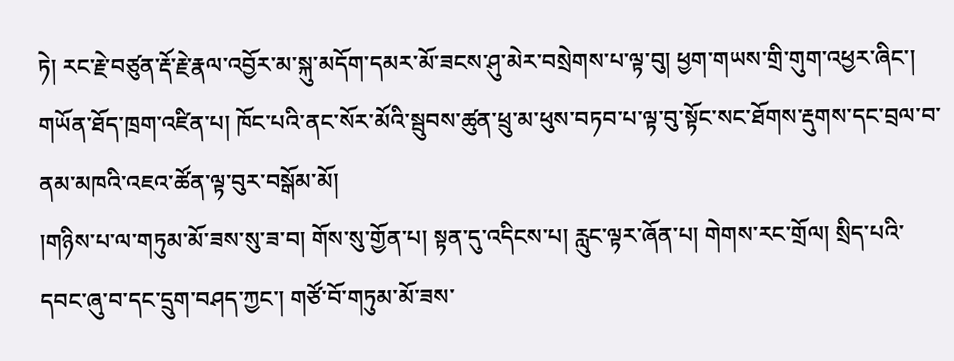ཏེ། རང་རྗེ་བཙུན་རྡོ་རྗེ་རྣལ་འབྱོར་མ་སྐུ་མདོག་དམར་མོ་ཟངས་ཤུ་མེར་བསྲེགས་པ་ལྟ་བུ། ཕྱག་གཡས་གྲི་གུག་འཕྱར་ཞིང་། གཡོན་ཐོད་ཁྲག་འཛིན་པ། ཁོང་པའི་ནང་སོར་མོའི་སྦུབས་ཚུན་ཕྲུ་མ་ཕུས་བཏབ་པ་ལྟ་བུ་སྟོང་སང་ཐོགས་རྡུགས་དང་བྲལ་བ་ནམ་མཁའི་འཇའ་ཚོན་ལྟ་བུར་བསྒོམ་མོ།
།གཉིས་པ་ལ་གཏུམ་མོ་ཟས་སུ་ཟ་བ། གོས་སུ་གྱོན་པ། སྟན་དུ་འདིངས་པ། རླུང་ལྟར་ཞོན་པ། གེགས་རང་གྲོལ། སྲིད་པའི་དབང་ཞུ་བ་དང་དྲུག་བཤད་ཀྱང་། གཙོ་བོ་གཏུམ་མོ་ཟས་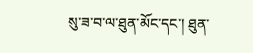སུ་ཟ་བ་ལ་ཐུན་མོང་དང་། ཐུན་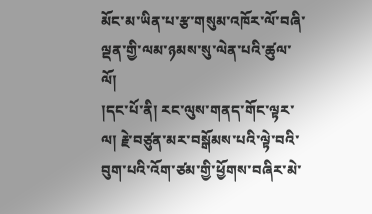མོང་མ་ཡིན་པ་རྩ་གསུམ་འཁོར་ལོ་བཞི་ལྡན་གྱི་ལམ་ཉམས་སུ་ལེན་པའི་ཚུལ་ལོ།
།དང་པོ་ནི། རང་ལུས་གནད་གོང་ལྟར་ལ། རྗེ་བཙུན་མར་བསྒོམས་པའི་ལྟེ་བའི་བུག་པའི་འོག་ཙམ་གྱི་ཕྱོགས་བཞིར་མེ་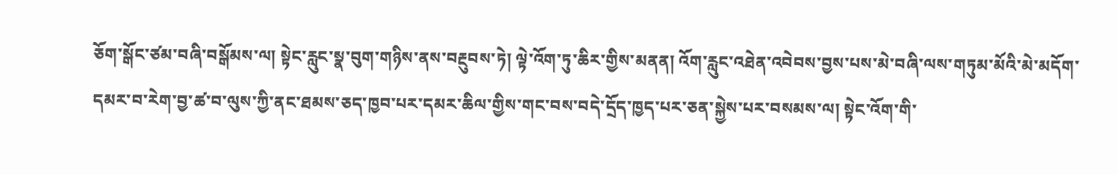ཅོག་སྒོང་ཙམ་བཞི་བསྒོམས་ལ། སྟེང་རླུང་སྣ་བུག་གཉིས་ནས་བརྔུབས་ཏེ། ལྟེ་འོག་ཏུ་ཆིར་གྱིས་མནན། འོག་རླུང་འཐེན་འབེབས་བྱས་པས་མེ་བཞི་ལས་གཏུམ་མོའི་མེ་མདོག་དམར་བ་རེག་བྱ་ཚ་བ་ལུས་ཀྱི་ནང་ཐམས་ཅད་ཁྱབ་པར་དམར་ཆིལ་གྱིས་གང་བས་བདེ་དྲོད་ཁྱད་པར་ཅན་སྐྱེས་པར་བསམས་ལ། སྟེང་འོག་གི་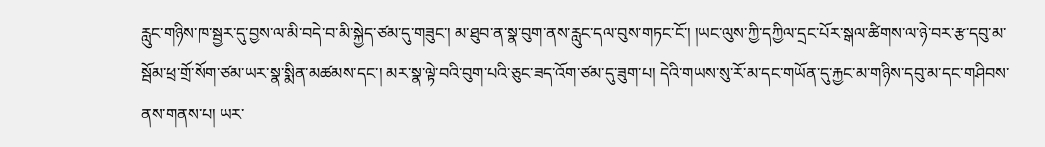རླུང་གཉིས་ཁ་སྦྱར་དུ་བྱས་ལ་མི་བདེ་བ་མི་སྐྱེད་ཙམ་དུ་གཟུང་། མ་ཐུབ་ན་སྣ་བུག་ནས་རླུང་དལ་བུས་གཏང་ངོ་། །ཡང་ལུས་ཀྱི་དཀྱིལ་དྲང་པོར་སྒལ་ཚིགས་ལ་ཉེ་བར་རྩ་དབུ་མ་སྦོམ་ཕྲ་གྲོ་སོག་ཙམ་ཡར་སྣ་སྨིན་མཚམས་དང་། མར་སྣ་ལྟེ་བའི་བུག་པའི་ཅུང་ཟད་འོག་ཙམ་དུ་ཟུག་པ། དེའི་གཡས་སུ་རོ་མ་དང་གཡོན་དུ་རྐྱང་མ་གཉིས་དབུ་མ་དང་གཤིབས་ནས་གནས་པ། ཡར་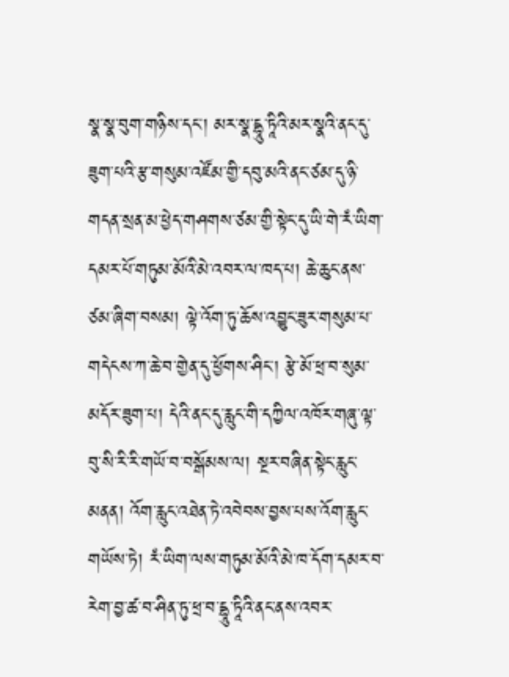སྣ་སྣ་བུག་གཉིས་དང་། མར་སྣ་དྷཱུ་ཏཱིའི་མར་སྣའི་ནང་དུ་ཟུག་པའི་རྩ་གསུམ་འཛོམ་གྱི་དབུ་མའི་ནང་ཙམ་དུ་ཉི་གདན་སྲན་མ་ཕྱེད་གཤགས་ཙམ་གྱི་སྟེང་དུ་ཡི་གེ་རཾ་ཡིག་དམར་པོ་གཏུམ་མོའི་མེ་འབར་ལ་ཁད་པ། ཆེ་ཆུང་ནས་ཙམ་ཞིག་བསམ། ལྟེ་འོག་ཏུ་ཆོས་འབྱུང་ཟུར་གསུམ་པ་གདེངས་ཀ་ཆེ་བ་གྱེན་དུ་ཕྱོགས་ཤིང་། རྩེ་མོ་ཕྲ་བ་སུམ་མདོར་ཟུག་པ། དེའི་ནང་དུ་རླུང་གི་དཀྱིལ་འཁོར་གཞུ་ལྟ་བུ་སི་རི་རི་གཡོ་བ་བསྒོམས་ལ། སྔར་བཞིན་སྟེང་རླུང་མནན། འོག་རླུང་འཐེན་ཏེ་འབེབས་བྱས་པས་འོག་རླུང་གཡོས་ཏེ། རཾ་ཡིག་ལས་གཏུམ་མོའི་མེ་ཁ་དོག་དམར་བ་རེག་བྱ་ཚ་བ་ཤིན་ཏུ་ཕྲ་བ་དྷཱུ་ཏཱིའི་ནང་ནས་འབར་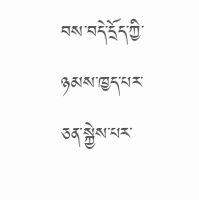བས་བདེ་དྲོད་ཀྱི་ཉམས་ཁྱད་པར་ཅན་སྐྱེས་པར་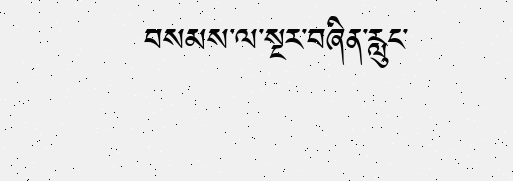བསམས་ལ་སྔར་བཞིན་རླུང་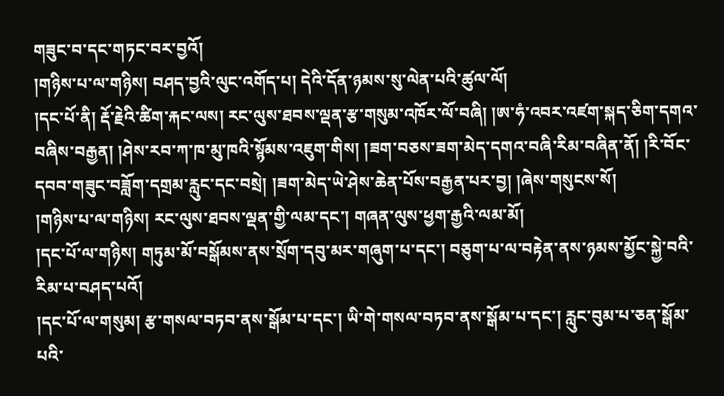གཟུང་བ་དང་གཏང་བར་བྱའོ།
།གཉིས་པ་ལ་གཉིས། བཤད་བྱའི་ལུང་འགོད་པ། དེའི་དོན་ཉམས་སུ་ལེན་པའི་ཚུལ་ལོ།
།དང་པོ་ནི། རྡོ་རྗེའི་ཚིག་རྐང་ལས། རང་ལུས་ཐབས་ལྡན་རྩ་གསུམ་འཁོར་ལོ་བཞི། །ཨ་ཧཾ་འབར་འཛག་སྐད་ཅིག་དགའ་བཞིས་བརྒྱན། །ཤེས་རབ་ཀ་ཁ་མུ་ཁའི་སྙོམས་འཇུག་གིས། །ཟག་བཅས་ཟག་མེད་དགའ་བཞི་རིམ་བཞིན་ནོ། །རི་བོང་དབབ་གཟུང་བཟློག་དགྲམ་རླུང་དང་བསྲེ། །ཟག་མེད་ཡེ་ཤེས་ཆེན་པོས་བརྒྱན་པར་བྱ། །ཞེས་གསུངས་སོ།
།གཉིས་པ་ལ་གཉིས། རང་ལུས་ཐབས་ལྡན་གྱི་ལམ་དང་། གཞན་ལུས་ཕྱག་རྒྱའི་ལམ་མོ།
།དང་པོ་ལ་གཉིས། གཏུམ་མོ་བསྒོམས་ནས་སྲོག་དབུ་མར་གཞུག་པ་དང་། བཅུག་པ་ལ་བརྟེན་ནས་ཉམས་མྱོང་སྐྱེ་བའི་རིམ་པ་བཤད་པའོ།
།དང་པོ་ལ་གསུམ། རྩ་གསལ་བཏབ་ནས་སྒོམ་པ་དང་། ཡི་གེ་གསལ་བཏབ་ནས་སྒོམ་པ་དང་། རླུང་བུམ་པ་ཅན་སྒོམ་པའི་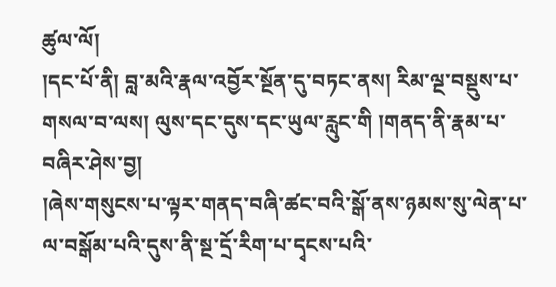ཚུལ་ལོ།
།དང་པོ་ནི། བླ་མའི་རྣལ་འབྱོར་སྔོན་དུ་བཏང་ནས། རིམ་ལྔ་བསྡུས་པ་གསལ་བ་ལས། ལུས་དང་དུས་དང་ཡུལ་རླུང་གི །གནད་ནི་རྣམ་པ་བཞིར་ཤེས་བྱ།
།ཞེས་གསུངས་པ་ལྟར་གནད་བཞི་ཚང་བའི་སྒོ་ནས་ཉམས་སུ་ལེན་པ་ལ་བསྒོམ་པའི་དུས་ནི་སྔ་དྲོ་རིག་པ་དྭངས་པའི་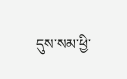དུས་སམ་ཕྱི་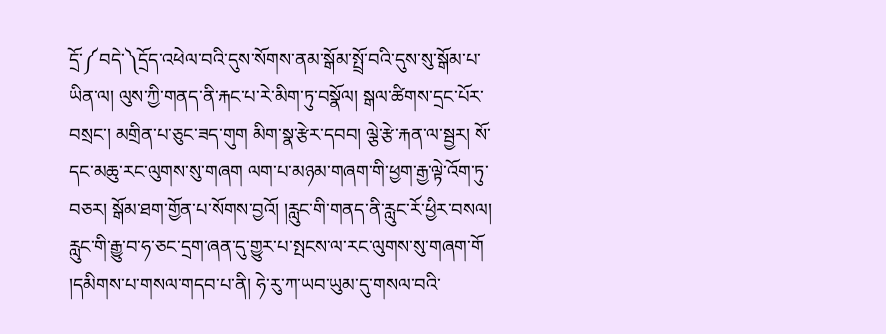དྲོ་༼བདེ་༽དྲོད་འཕེལ་བའི་དུས་སོགས་ནམ་སྒོམ་སྤྲོ་བའི་དུས་སུ་སྒོམ་པ་ཡིན་ལ། ལུས་ཀྱི་གནད་ནི་རྐང་པ་རེ་མིག་ཏུ་བསྣོལ། སྒལ་ཚིགས་དྲང་པོར་བསྲང་། མགྲིན་པ་ཅུང་ཟད་གུག མིག་སྣ་རྩེར་དབབ། ལྕེ་རྩེ་རྐན་ལ་སྦྱར། སོ་དང་མཆུ་རང་ལུགས་སུ་གཞག ལག་པ་མཉམ་གཞག་གི་ཕྱག་རྒྱ་ལྟེ་འོག་ཏུ་བཅར། སྒོམ་ཐག་གྱོན་པ་སོགས་བྱའོ། །རླུང་གི་གནད་ནི་རླུང་རོ་ཕྱིར་བསལ། རླུང་གི་རྒྱུ་བ་ཧ་ཅང་དྲག་ཞན་དུ་གྱུར་པ་སྤངས་ལ་རང་ལུགས་སུ་གཞག་གོ
།དམིགས་པ་གསལ་གདབ་པ་ནི། ཧེ་རུ་ཀ་ཡབ་ཡུམ་དུ་གསལ་བའི་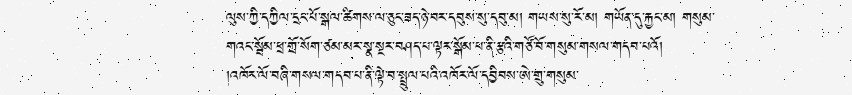ལུས་ཀྱི་དཀྱིལ་དྲང་པོ་སྒལ་ཚིགས་ལ་ཅུང་ཟད་ཉེ་བར་དབུས་སུ་དབུ་མ། གཡས་སུ་རོ་མ། གཡོན་དུ་རྐྱང་མ། གསུམ་གའང་སྦོམ་ཕྲ་གྲོ་སོག་ཙམ་མར་སྣ་སྔར་བཤད་པ་ལྟར་སྒོམ་པ་ནི་རྩའི་གཙོ་བོ་གསུམ་གསལ་གདབ་པའོ།
།འཁོར་ལོ་བཞི་གསལ་གདབ་པ་ནི་ལྟེ་བ་སྤྲུལ་པའི་འཁོར་ལོ་དབྱིབས་ཨེ་གྲུ་གསུམ་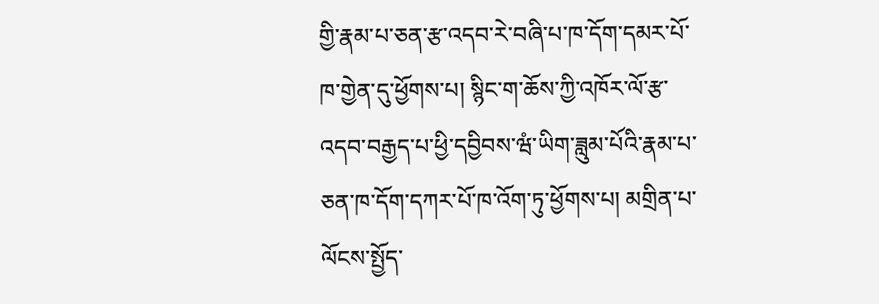གྱི་རྣམ་པ་ཅན་རྩ་འདབ་རེ་བཞི་པ་ཁ་དོག་དམར་པོ་ཁ་གྱེན་དུ་ཕྱོགས་པ། སྙིང་ག་ཆོས་ཀྱི་འཁོར་ལོ་རྩ་འདབ་བརྒྱད་པ་ཕྱི་དབྱིབས་ཝཾ་ཡིག་ཟླུམ་པོའི་རྣམ་པ་ཅན་ཁ་དོག་དཀར་པོ་ཁ་འོག་ཏུ་ཕྱོགས་པ། མགྲིན་པ་ལོངས་སྤྱོད་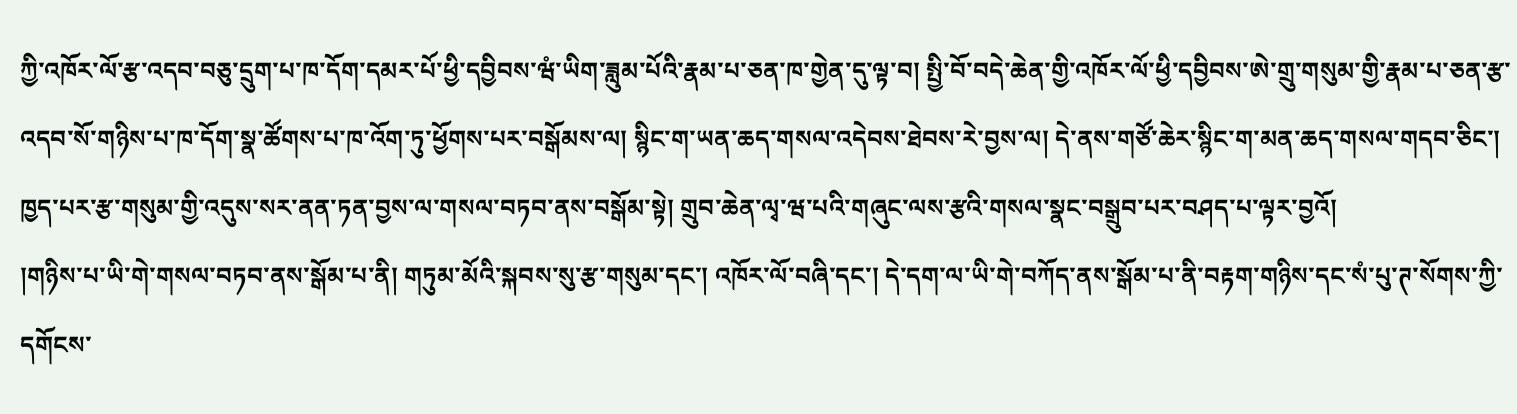ཀྱི་འཁོར་ལོ་རྩ་འདབ་བཅུ་དྲུག་པ་ཁ་དོག་དམར་པོ་ཕྱི་དབྱིབས་ཝཾ་ཡིག་ཟླུམ་པོའི་རྣམ་པ་ཅན་ཁ་གྱེན་དུ་ལྟ་བ། སྤྱི་བོ་བདེ་ཆེན་གྱི་འཁོར་ལོ་ཕྱི་དབྱིབས་ཨེ་གྲུ་གསུམ་གྱི་རྣམ་པ་ཅན་རྩ་འདབ་སོ་གཉིས་པ་ཁ་དོག་སྣ་ཚོགས་པ་ཁ་འོག་ཏུ་ཕྱོགས་པར་བསྒོམས་ལ། སྙིང་ག་ཡན་ཆད་གསལ་འདེབས་ཐེབས་རེ་བྱས་ལ། དེ་ནས་གཙོ་ཆེར་སྙིང་ག་མན་ཆད་གསལ་གདབ་ཅིང་། ཁྱད་པར་རྩ་གསུམ་གྱི་འདུས་སར་ནན་ཏན་བྱས་ལ་གསལ་བཏབ་ནས་བསྒོམ་སྟེ། གྲུབ་ཆེན་ལྭ་ཝ་པའི་གཞུང་ལས་རྩའི་གསལ་སྣང་བསྒྲུབ་པར་བཤད་པ་ལྟར་བྱའོ།
།གཉིས་པ་ཡི་གེ་གསལ་བཏབ་ནས་སྒོམ་པ་ནི། གཏུམ་མོའི་སྐབས་སུ་རྩ་གསུམ་དང་། འཁོར་ལོ་བཞི་དང་། དེ་དག་ལ་ཡི་གེ་བཀོད་ནས་སྒོམ་པ་ནི་བརྟག་གཉིས་དང་སཾ་པུ་ཊ་སོགས་ཀྱི་དགོངས་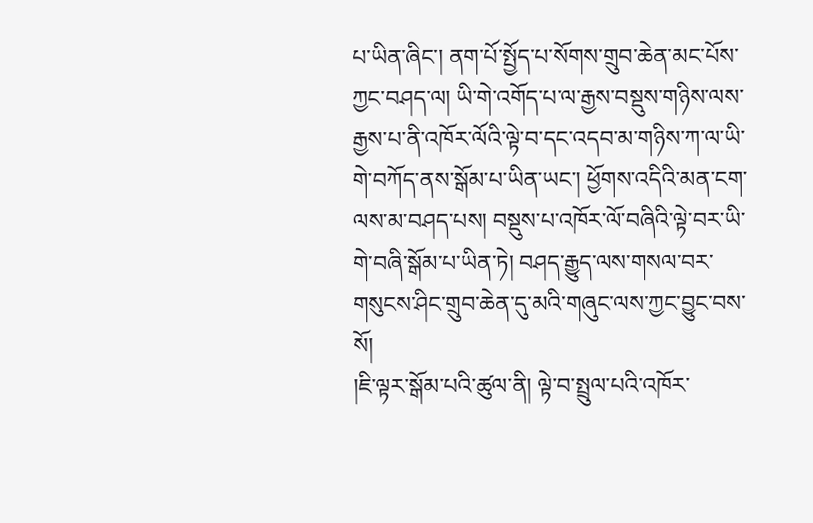པ་ཡིན་ཞིང་། ནག་པོ་སྤྱོད་པ་སོགས་གྲུབ་ཆེན་མང་པོས་ཀྱང་བཤད་ལ། ཡི་གེ་འགོད་པ་ལ་རྒྱས་བསྡུས་གཉིས་ལས་རྒྱས་པ་ནི་འཁོར་ལོའི་ལྟེ་བ་དང་འདབ་མ་གཉིས་ཀ་ལ་ཡི་གེ་བཀོད་ནས་སྒོམ་པ་ཡིན་ཡང་། ཕྱོགས་འདིའི་མན་ངག་ལས་མ་བཤད་པས། བསྡུས་པ་འཁོར་ལོ་བཞིའི་ལྟེ་བར་ཡི་གེ་བཞི་སྒོམ་པ་ཡིན་ཏེ། བཤད་རྒྱུད་ལས་གསལ་བར་གསུངས་ཤིང་གྲུབ་ཆེན་དུ་མའི་གཞུང་ལས་ཀྱང་བྱུང་བས་སོ།
།ཇི་ལྟར་སྒོམ་པའི་ཚུལ་ནི། ལྟེ་བ་སྤྲུལ་པའི་འཁོར་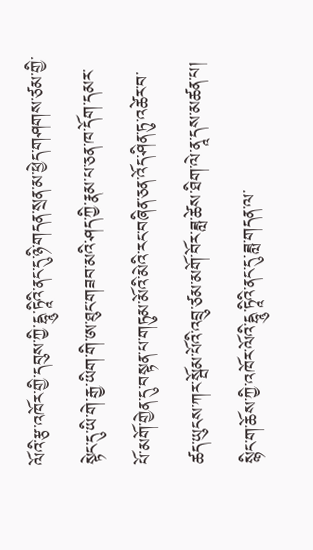ལོའི་རྩ་འཁོར་གྱི་དབུས་ཀྱི་དྷཱུ་ཏཱིའི་ནང་དུ་ཉི་གདན་སྲན་མ་ཕྱེད་གཤགས་ཙམ་གྱི་སྟེང་དུ་ཡི་གེ་རྒྱ་ཡིག་གི་ཨ་ཐུང་གཟབ་མའི་ཤད་ཀྱི་རྣམ་པ་ཅན་ཁ་དོག་དམར་པོ་མགོ་གྱེན་དུ་བསྟན་པ་གཏུམ་མོའི་མེའི་རང་བཞིན་ཅན་འོད་ཤིན་ཏུ་འཚེར་བ་ཚད་ཡུངས་ཀར་སྦོམ་པོའི་འབྲུ་ཙམ་མགོ་བོར་ཟླ་ཚེས་ཐིག་ལེ་ནཱ་དས་མཚན་པ། སྙིང་ག་ཆོས་ཀྱི་འཁོར་ལོའི་དྷཱུ་ཏཱིའི་ནང་དུ་ཟླ་གདན་ལ་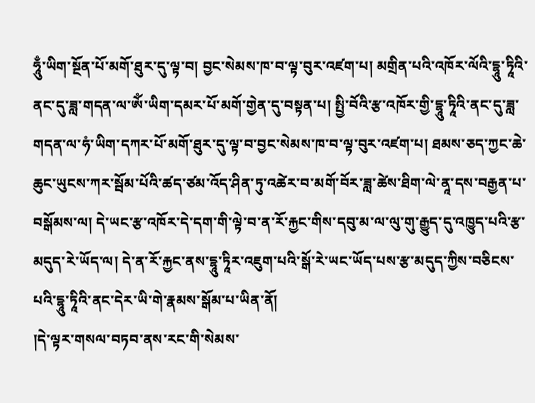ཧཱུྃ་ཡིག་སྔོན་པོ་མགོ་ཐུར་དུ་ལྟ་བ། བྱང་སེམས་ཁ་བ་ལྟ་བུར་འཛག་པ། མགྲིན་པའི་འཁོར་ལོའི་དྷཱུ་ཏཱིའི་ནང་དུ་ཟླ་གདན་ལ་ཨོཾ་ཡིག་དམར་པོ་མགོ་གྱེན་དུ་བསྟན་པ། སྤྱི་བོའི་རྩ་འཁོར་གྱི་དྷཱུ་ཏཱིའི་ནང་དུ་ཟླ་གདན་ལ་ཧཾ་ཡིག་དཀར་པོ་མགོ་ཐུར་དུ་ལྟ་བ་བྱང་སེམས་ཁ་བ་ལྟ་བུར་འཛག་པ། ཐམས་ཅད་ཀྱང་ཆེ་ཆུང་ཡུངས་ཀར་སྦོམ་པོའི་ཚད་ཙམ་འོད་ཤིན་ཏུ་འཚེར་བ་མགོ་བོར་ཟླ་ཚེས་ཐིག་ལེ་ནཱ་དས་བརྒྱན་པ་བསྒོམས་ལ། དེ་ཡང་རྩ་འཁོར་དེ་དག་གི་ལྟེ་བ་ན་རོ་རྐྱང་གིས་དབུ་མ་ལ་ལུ་གུ་རྒྱུད་དུ་འཁྱུད་པའི་རྩ་མདུད་རེ་ཡོད་ལ། དེ་ན་རོ་རྐྱང་ནས་དྷཱུ་ཏཱིར་འཇུག་པའི་སྒོ་རེ་ཡང་ཡོད་པས་རྩ་མདུད་ཀྱིས་བཅིངས་པའི་དྷཱུ་ཏཱིའི་ནང་དེར་ཡི་གེ་རྣམས་སྒོམ་པ་ཡིན་ནོ།
།དེ་ལྟར་གསལ་བཏབ་ནས་རང་གི་སེམས་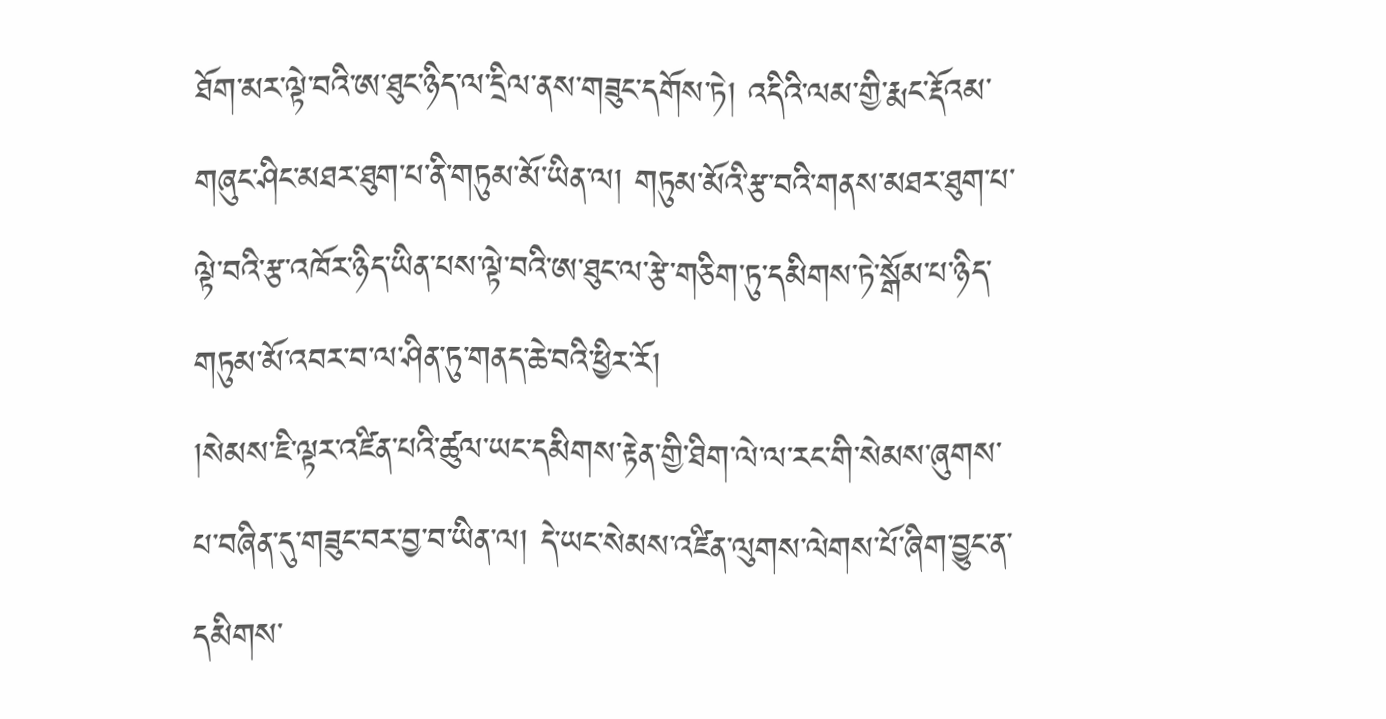ཐོག་མར་ལྟེ་བའི་ཨ་ཐུང་ཉིད་ལ་དྲིལ་ནས་གཟུང་དགོས་ཏེ། འདིའི་ལམ་གྱི་རྨང་རྡོའམ་གཞུང་ཤིང་མཐར་ཐུག་པ་ནི་གཏུམ་མོ་ཡིན་ལ། གཏུམ་མོའི་རྩ་བའི་གནས་མཐར་ཐུག་པ་ལྟེ་བའི་རྩ་འཁོར་ཉིད་ཡིན་པས་ལྟེ་བའི་ཨ་ཐུང་ལ་རྩེ་གཅིག་ཏུ་དམིགས་ཏེ་སྒོམ་པ་ཉིད་གཏུམ་མོ་འབར་བ་ལ་ཤིན་ཏུ་གནད་ཆེ་བའི་ཕྱིར་རོ།
།སེམས་ཇི་ལྟར་འཛིན་པའི་ཚུལ་ཡང་དམིགས་རྟེན་གྱི་ཐིག་ལེ་ལ་རང་གི་སེམས་ཞུགས་པ་བཞིན་དུ་གཟུང་བར་བྱ་བ་ཡིན་ལ། དེ་ཡང་སེམས་འཛིན་ལུགས་ལེགས་པོ་ཞིག་བྱུང་ན་དམིགས་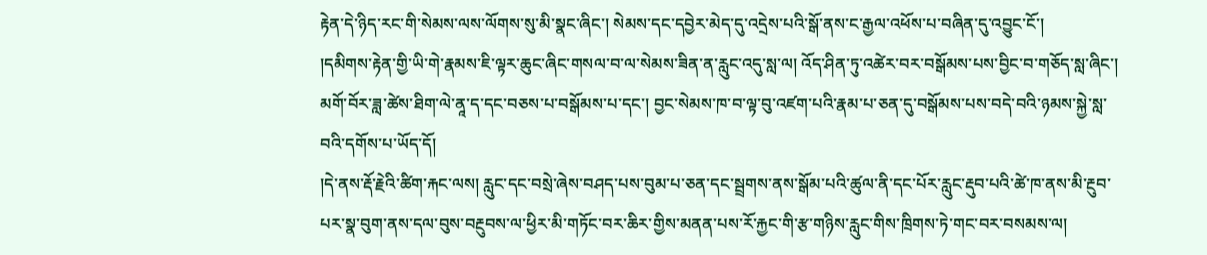རྟེན་དེ་ཉིད་རང་གི་སེམས་ལས་ལོགས་སུ་མི་སྣང་ཞིང་། སེམས་དང་དབྱེར་མེད་དུ་འདྲེས་པའི་སྒོ་ནས་ང་རྒྱལ་འཕོས་པ་བཞིན་དུ་འབྱུང་ངོ་།
།དམིགས་རྟེན་གྱི་ཡི་གེ་རྣམས་ཇི་ལྟར་ཆུང་ཞིང་གསལ་བ་ལ་སེམས་ཟིན་ན་རླུང་འདུ་སླ་ལ། འོད་ཤིན་ཏུ་འཚེར་བར་བསྒོམས་པས་བྱིང་བ་གཅོད་སླ་ཞིང་། མགོ་བོར་ཟླ་ཚེས་ཐིག་ལེ་ནཱ་ད་དང་བཅས་པ་བསྒོམས་པ་དང་། བྱང་སེམས་ཁ་བ་ལྟ་བུ་འཛག་པའི་རྣམ་པ་ཅན་དུ་བསྒོམས་པས་བདེ་བའི་ཉམས་སྐྱེ་སླ་བའི་དགོས་པ་ཡོད་དོ།
།དེ་ནས་རྡོ་རྗེའི་ཚིག་རྐང་ལས། རླུང་དང་བསྲེ་ཞེས་བཤད་པས་བུམ་པ་ཅན་དང་སྦྲགས་ནས་སྒོམ་པའི་ཚུལ་ནི་དང་པོར་རླུང་རྡུབ་པའི་ཚེ་ཁ་ནས་མི་རྔུབ་པར་སྣ་བུག་ནས་དལ་བུས་བརྔུབས་ལ་ཕྱིར་མི་གཏོང་བར་ཆིར་གྱིས་མནན་པས་རོ་རྐྱང་གི་རྩ་གཉིས་རླུང་གིས་ཁྲིགས་ཏེ་གང་བར་བསམས་ལ།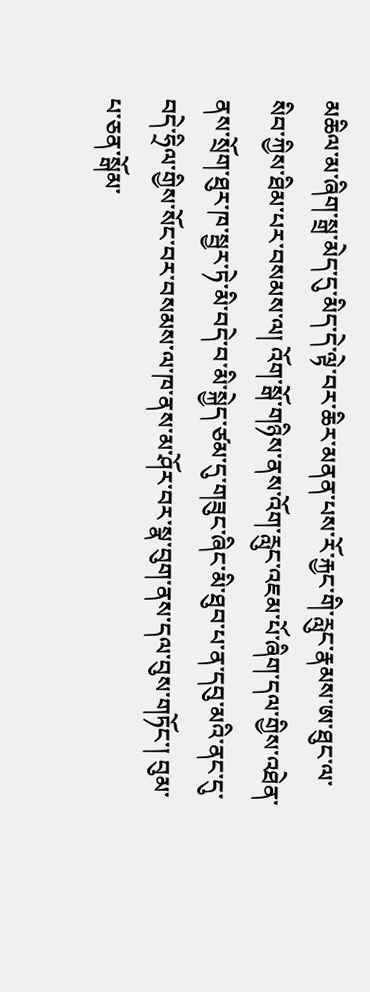མཆིལ་མ་ཞིག་སྒྲ་མེད་དུ་མིད་དེ་ལྟེ་བར་ཆིར་མནན་པས་རོ་རྐྱང་གི་རླུང་རྣམས་ཨ་ཐུང་ལ་སིབ་ཀྱིས་ཐིམ་པར་བསམས་ལ། འོག་སྒོ་གཉིས་ནས་འོག་རླུང་འཇམ་པོ་ཞིག་དལ་གྱིས་འཐེན་ནས་སྲོག་ཐུར་ཁ་སྦྱར་ཏེ་མི་བདེ་བ་མི་སྐྱེད་ཙམ་དུ་གཟུང་ཞིང་མི་ཐུབ་པ་ན་དབུ་མའི་ནང་དུ་བདེ་ཧྲིལ་གྱིས་སོང་བར་བསམས་ལ་ཁ་ནས་མ་ཤོར་བར་སྣ་བུག་ནས་དལ་བུས་གཏོང་། བུམ་པ་ཅན་སྒོམ་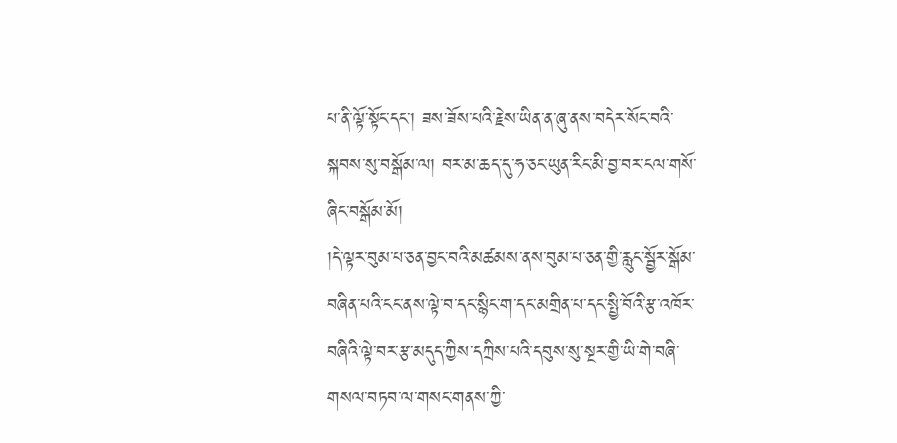པ་ནི་ལྟོ་སྟོང་དང་། ཟས་ཟོས་པའི་རྗེས་ཡིན་ན་ཞུ་ནས་བདེར་སོང་བའི་སྐབས་སུ་བསྒོམ་ལ། བར་མ་ཆད་དུ་ཧ་ཅང་ཡུན་རིང་མི་བྱ་བར་ངལ་གསོ་ཞིང་བསྒོམ་མོ།
།དེ་ལྟར་བུམ་པ་ཅན་བྱང་བའི་མཚམས་ནས་བུམ་པ་ཅན་གྱི་རླུང་སྦྱོར་སྒོམ་བཞིན་པའི་ངང་ནས་ལྟེ་བ་དང་སྙིང་ག་དང་མགྲིན་པ་དང་སྤྱི་བོའི་རྩ་འཁོར་བཞིའི་ལྟེ་བར་རྩ་མདུད་ཀྱིས་དཀྲིས་པའི་དབུས་སུ་སྔར་གྱི་ཡི་གེ་བཞི་གསལ་བཏབ་ལ་གསང་གནས་ཀྱི་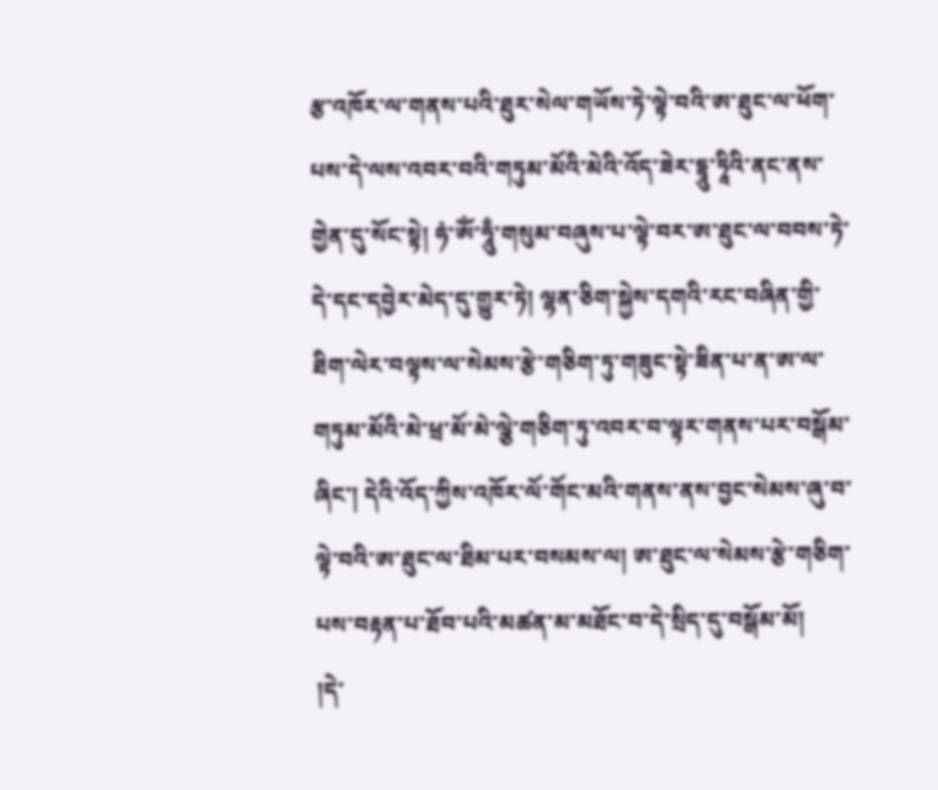རྩ་འཁོར་ལ་གནས་པའི་ཐུར་སེལ་གཡོས་ཏེ་ལྟེ་བའི་ཨ་ཐུང་ལ་ཕོག་པས་དེ་ལས་འབར་བའི་གཏུམ་མོའི་མེའི་འོད་ཟེར་དྷཱུ་ཏཱིའི་ནང་ནས་གྱེན་དུ་སོང་སྟེ། ཧཾ་ཨོཾ་ཧཱུྃ་གསུམ་བཞུས་པ་ལྟེ་བར་ཨ་ཐུང་ལ་བབས་ཏེ་དེ་དང་དབྱེར་མེད་དུ་གྱུར་ཏེ། ལྷན་ཅིག་སྐྱེས་དགའི་རང་བཞིན་གྱི་ཐིག་ལེར་བལྟས་ལ་སེམས་རྩེ་གཅིག་ཏུ་གཟུང་སྟེ་ཟིན་པ་ན་ཨ་ལ་གཏུམ་མོའི་མེ་ཕྲ་མོ་མེ་ལྕེ་གཅིག་ཏུ་འབར་བ་ལྟར་གནས་པར་བསྒོམ་ཞིང་། དེའི་འོད་ཀྱིས་འཁོར་ལོ་གོང་མའི་གནས་ནས་བྱང་སེམས་ཞུ་བ་ལྟེ་བའི་ཨ་ཐུང་ལ་ཐིམ་པར་བསམས་ལ། ཨ་ཐུང་ལ་སེམས་རྩེ་གཅིག་པས་བརྟན་པ་ཐོབ་པའི་མཚན་མ་མཐོང་བ་དེ་སྲིད་དུ་བསྒོམ་མོ།
།དེ་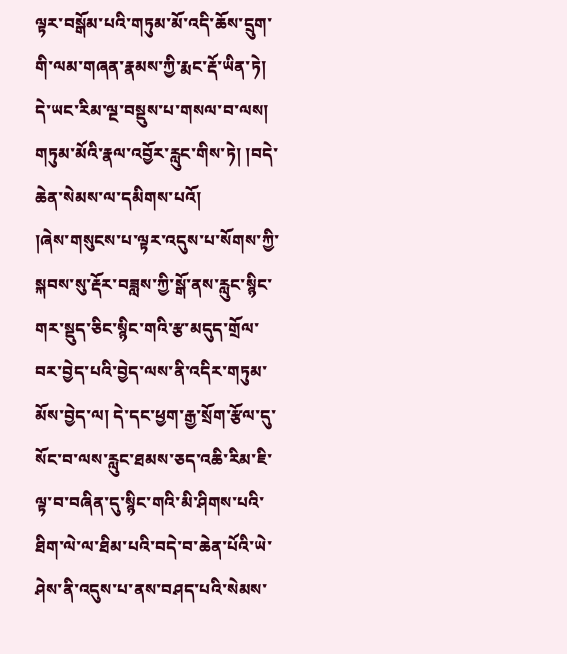ལྟར་བསྒོམ་པའི་གཏུམ་མོ་འདི་ཆོས་དྲུག་གི་ལམ་གཞན་རྣམས་ཀྱི་རྨང་རྡོ་ཡིན་ཏེ། དེ་ཡང་རིམ་ལྔ་བསྡུས་པ་གསལ་བ་ལས། གཏུམ་མོའི་རྣལ་འབྱོར་རླུང་གིས་ཏེ། །བདེ་ཆེན་སེམས་ལ་དམིགས་པའོ།
།ཞེས་གསུངས་པ་ལྟར་འདུས་པ་སོགས་ཀྱི་སྐབས་སུ་རྡོར་བཟླས་ཀྱི་སྒོ་ནས་རླུང་སྙིང་གར་སྡུད་ཅིང་སྙིང་གའི་རྩ་མདུད་གྲོལ་བར་བྱེད་པའི་བྱེད་ལས་ནི་འདིར་གཏུམ་མོས་བྱེད་ལ། དེ་དང་ཕྱག་རྒྱ་སྲོག་རྩོལ་དུ་སོང་བ་ལས་རླུང་ཐམས་ཅད་འཆི་རིམ་ཇི་ལྟ་བ་བཞིན་དུ་སྙིང་གའི་མི་ཤིགས་པའི་ཐིག་ལེ་ལ་ཐིམ་པའི་བདེ་བ་ཆེན་པོའི་ཡེ་ཤེས་ནི་འདུས་པ་ནས་བཤད་པའི་སེམས་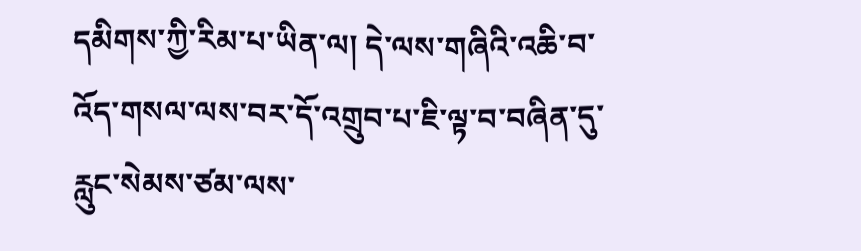དམིགས་ཀྱི་རིམ་པ་ཡིན་ལ། དེ་ལས་གཞིའི་འཆི་བ་འོད་གསལ་ལས་བར་དོ་འགྲུབ་པ་ཇི་ལྟ་བ་བཞིན་དུ་རླུང་སེམས་ཙམ་ལས་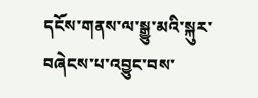དངོས་གནས་ལ་སྒྱུ་མའི་སྐུར་བཞེངས་པ་འབྱུང་བས་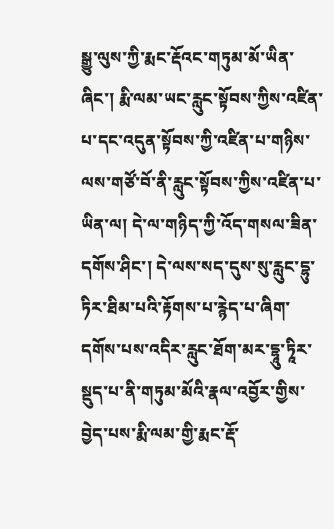སྒྱུ་ལུས་ཀྱི་རྨང་རྡོའང་གཏུམ་མོ་ཡིན་ཞིང་། རྨི་ལམ་ཡང་རླུང་སྟོབས་ཀྱིས་འཛིན་པ་དང་འདུན་སྟོབས་ཀྱི་འཛིན་པ་གཉིས་ལས་གཙོ་བོ་ནི་རླུང་སྟོབས་ཀྱིས་འཛིན་པ་ཡིན་ལ། དེ་ལ་གཉིད་ཀྱི་འོད་གསལ་ཟིན་དགོས་ཤིང་། དེ་ལས་སད་དུས་སུ་རླུང་དྷུ་ཏིར་ཐིམ་པའི་རྟོགས་པ་རྙེད་པ་ཞིག་དགོས་པས་འདིར་རླུང་ཐོག་མར་དྷཱུ་ཏཱིར་སྡུད་པ་ནི་གཏུམ་མོའི་རྣལ་འབྱོར་གྱིས་བྱེད་པས་རྨི་ལམ་གྱི་རྨང་རྡོ་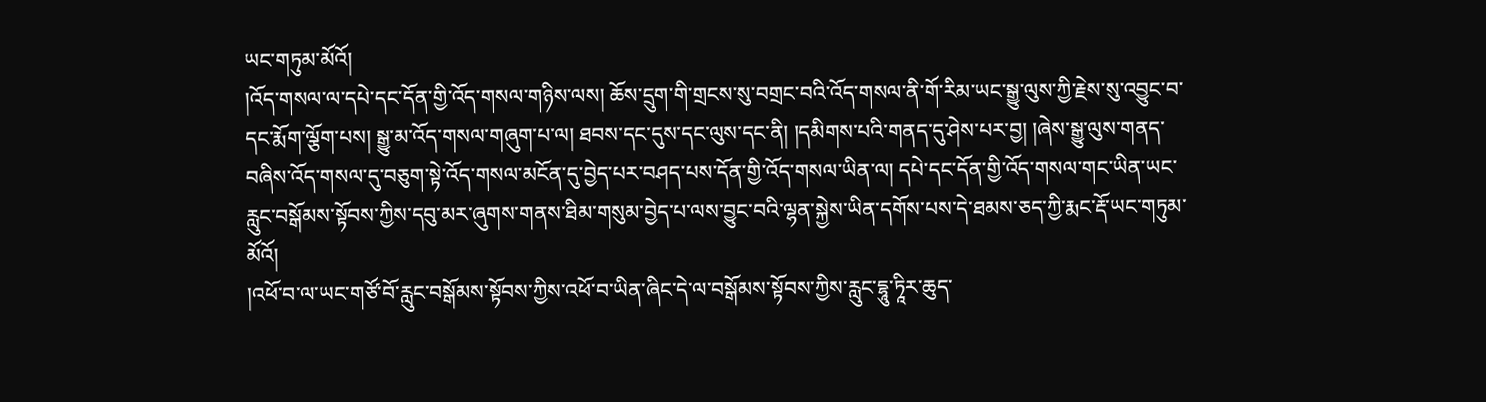ཡང་གཏུམ་མོའོ།
།འོད་གསལ་ལ་དཔེ་དང་དོན་གྱི་འོད་གསལ་གཉིས་ལས། ཆོས་དྲུག་གི་གྲངས་སུ་བགྲང་བའི་འོད་གསལ་ནི་གོ་རིམ་ཡང་སྒྱུ་ལུས་ཀྱི་རྗེས་སུ་འབྱུང་བ་དང་རྨོག་ལྕོག་པས། སྒྱུ་མ་འོད་གསལ་གཞུག་པ་ལ། ཐབས་དང་དུས་དང་ལུས་དང་ནི། །དམིགས་པའི་གནད་དུ་ཤེས་པར་བྱ། །ཞེས་སྒྱུ་ལུས་གནད་བཞིས་འོད་གསལ་དུ་བཅུག་སྟེ་འོད་གསལ་མངོན་དུ་བྱེད་པར་བཤད་པས་དོན་གྱི་འོད་གསལ་ཡིན་ལ། དཔེ་དང་དོན་གྱི་འོད་གསལ་གང་ཡིན་ཡང་རླུང་བསྒོམས་སྟོབས་ཀྱིས་དབུ་མར་ཞུགས་གནས་ཐིམ་གསུམ་བྱེད་པ་ལས་བྱུང་བའི་ལྷན་སྐྱེས་ཡིན་དགོས་པས་དེ་ཐམས་ཅད་ཀྱི་རྨང་རྡོ་ཡང་གཏུམ་མོའོ།
།འཕོ་བ་ལ་ཡང་གཙོ་བོ་རླུང་བསྒོམས་སྟོབས་ཀྱིས་འཕོ་བ་ཡིན་ཞིང་དེ་ལ་བསྒོམས་སྟོབས་ཀྱིས་རླུང་དྷཱུ་ཏཱིར་ཆུད་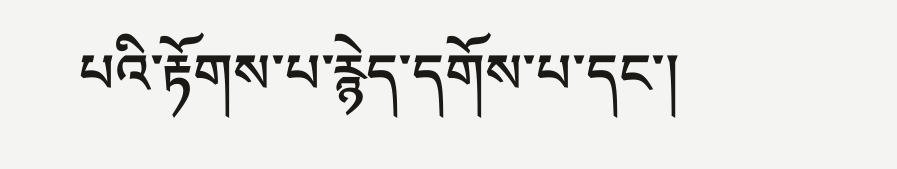པའི་རྟོགས་པ་རྙེད་དགོས་པ་དང་།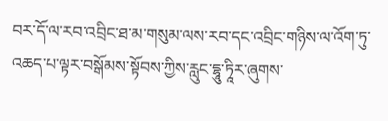བར་དོ་ལ་རབ་འབྲིང་ཐ་མ་གསུམ་ལས་རབ་དང་འབྲིང་གཉིས་ལ་འོག་ཏུ་འཆད་པ་ལྟར་བསྒོམས་སྟོབས་ཀྱིས་རླུང་དྷཱུ་ཏཱིར་ཞུགས་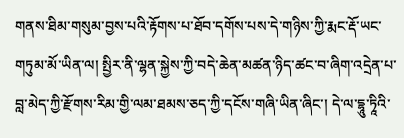གནས་ཐིམ་གསུམ་བྱས་པའི་རྟོགས་པ་ཐོབ་དགོས་པས་དེ་གཉིས་ཀྱི་རྨང་རྡོ་ཡང་གཏུམ་མོ་ཡིན་ལ། སྤྱིར་ནི་ལྷན་སྐྱེས་ཀྱི་བདེ་ཆེན་མཚན་ཉིད་ཚང་བ་ཞིག་འདྲེན་པ་བླ་མེད་ཀྱི་རྫོགས་རིམ་གྱི་ལམ་ཐམས་ཅད་ཀྱི་དངོས་གཞི་ཡིན་ཞིང་། དེ་ལ་དྷཱུ་ཏཱིའི་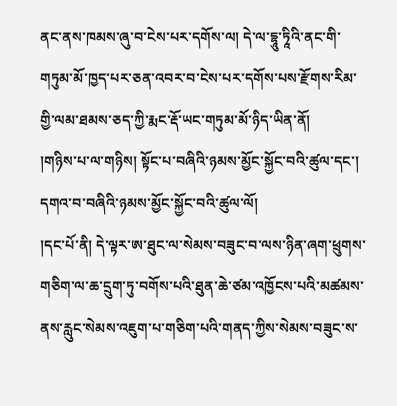ནང་ནས་ཁམས་ཞུ་བ་ངེས་པར་དགོས་ལ། དེ་ལ་དྷཱུ་ཏཱིའི་ནང་གི་གཏུམ་མོ་ཁྱད་པར་ཅན་འབར་བ་ངེས་པར་དགོས་པས་རྫོགས་རིམ་གྱི་ལམ་ཐམས་ཅད་ཀྱི་རྨང་རྡོ་ཡང་གཏུམ་མོ་ཉིད་ཡིན་ནོ།
།གཉིས་པ་ལ་གཉིས། སྟོང་པ་བཞིའི་ཉམས་མྱོང་སྐྱོང་བའི་ཚུལ་དང་། དགའ་བ་བཞིའི་ཉམས་མྱོང་སྐྱོང་བའི་ཚུལ་ལོ།
།དང་པོ་ནི། དེ་ལྟར་ཨ་ཐུང་ལ་སེམས་བཟུང་བ་ལས་ཉིན་ཞག་ཕྲུགས་གཅིག་ལ་ཆ་དྲུག་ཏུ་བགོས་པའི་ཐུན་ཆེ་ཙམ་འཁྱོངས་པའི་མཚམས་ནས་རླུང་སེམས་འཇུག་པ་གཅིག་པའི་གནད་ཀྱིས་སེམས་བཟུང་ས་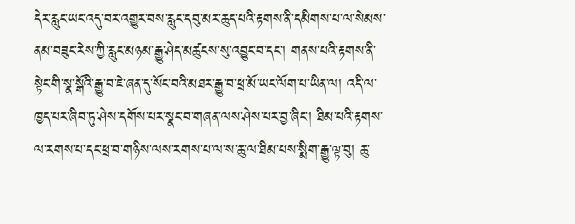དེར་རླུང་ཡང་འདུ་བར་འགྱུར་བས་རླུང་དབུ་མར་ཆུད་པའི་རྟགས་ནི་དམིགས་པ་ལ་སེམས་ནམ་བཟུང་རེས་ཀྱི་རླུང་མཉམ་རྒྱུ་ཤེད་མཚུངས་སུ་འབྱུང་བ་དང་། གནས་པའི་རྟགས་ནི་སྟེང་གི་སྣ་སྒོའི་རྒྱུ་བ་ཇེ་ཞན་དུ་སོང་བའི་མཐར་རྒྱུ་བ་ཕྲ་མོ་ཡང་ལོག་པ་ཡིན་ལ། འདི་ལ་ཁྱད་པར་ཞིབ་ཏུ་ཤེས་དགོས་པར་སྣང་བ་གཞན་ལས་ཤེས་པར་བྱ་ཞིང་། ཐིམ་པའི་རྟགས་ལ་རགས་པ་དང་ཕྲ་བ་གཉིས་ལས་རགས་པ་ལ་ས་ཆུ་ལ་ཐིམ་པས་སྨིག་རྒྱུ་ལྟ་བུ། ཆུ་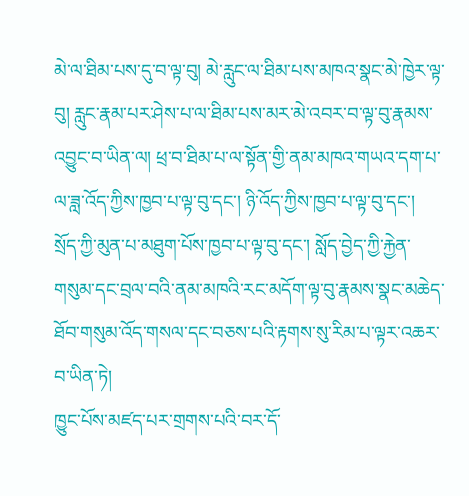མེ་ལ་ཐིམ་པས་དུ་བ་ལྟ་བུ། མེ་རླུང་ལ་ཐིམ་པས་མཁའ་སྣང་མེ་ཁྱེར་ལྟ་བུ། རླུང་རྣམ་པར་ཤེས་པ་ལ་ཐིམ་པས་མར་མེ་འབར་བ་ལྟ་བུ་རྣམས་འབྱུང་བ་ཡིན་ལ། ཕྲ་བ་ཐིམ་པ་ལ་སྟོན་གྱི་ནམ་མཁའ་གཡའ་དག་པ་ལ་ཟླ་འོད་ཀྱིས་ཁྱབ་པ་ལྟ་བུ་དང་། ཉི་འོད་ཀྱིས་ཁྱབ་པ་ལྟ་བུ་དང་། སྲོད་ཀྱི་མུན་པ་མཐུག་པོས་ཁྱབ་པ་ལྟ་བུ་དང་། སློད་བྱེད་ཀྱི་རྐྱེན་གསུམ་དང་བྲལ་བའི་ནམ་མཁའི་རང་མདོག་ལྟ་བུ་རྣམས་སྣང་མཆེད་ཐོབ་གསུམ་འོད་གསལ་དང་བཅས་པའི་རྟགས་སུ་རིམ་པ་ལྟར་འཆར་བ་ཡིན་ཏེ།
ཁྱུང་པོས་མཛད་པར་གྲགས་པའི་བར་དོ་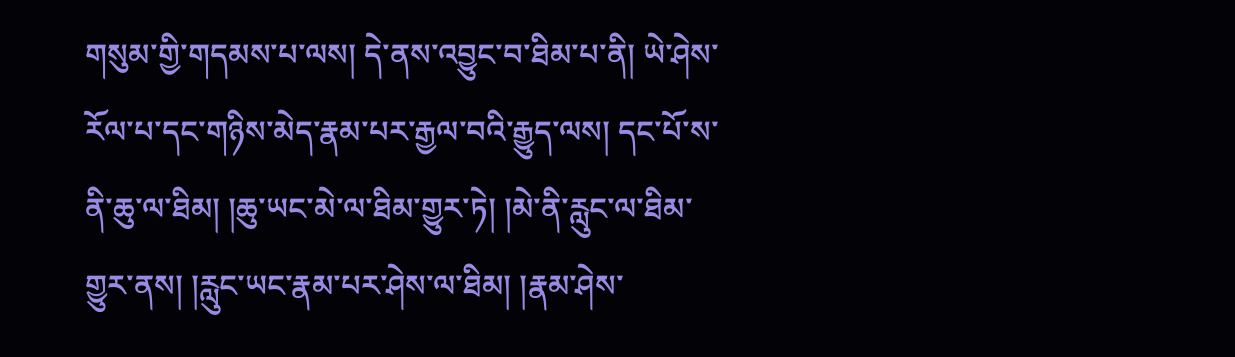གསུམ་གྱི་གདམས་པ་ལས། དེ་ནས་འབྱུང་བ་ཐིམ་པ་ནི། ཡེ་ཤེས་རོལ་པ་དང་གཉིས་མེད་རྣམ་པར་རྒྱལ་བའི་རྒྱུད་ལས། དང་པོ་ས་ནི་ཆུ་ལ་ཐིམ། །ཆུ་ཡང་མེ་ལ་ཐིམ་གྱུར་ཏེ། །མེ་ནི་རླུང་ལ་ཐིམ་གྱུར་ནས། །རླུང་ཡང་རྣམ་པར་ཤེས་ལ་ཐིམ། །རྣམ་ཤེས་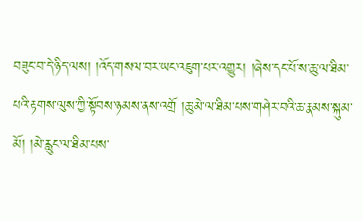བཟུང་བ་དེ་ཉིད་ལས། །འོད་གསལ་བར་ཡང་འཇུག་པར་འགྱུར། །ཞེས་དང་པོ་ས་ཆུ་ལ་ཐིམ་པའི་རྟགས་ལུས་ཀྱི་སྟོབས་ཉམས་ནས་འགྲོ །ཆུ་མེ་ལ་ཐིམ་པས་གཤེར་བའི་ཆ་རྣམས་སྐུམ་མོ། །མེ་རླུང་ལ་ཐིམ་པས་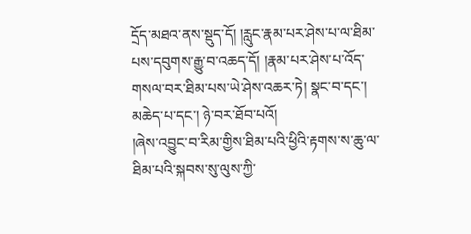དྲོད་མཐའ་ནས་སྡུད་དོ། །རླུང་རྣམ་པར་ཤེས་པ་ལ་ཐིམ་པས་དབུགས་རྒྱུ་བ་འཆད་དོ། །རྣམ་པར་ཤེས་པ་འོད་གསལ་བར་ཐིམ་པས་ཡེ་ཤེས་འཆར་ཏེ། སྣང་བ་དང་། མཆེད་པ་དང་། ཉེ་བར་ཐོབ་པའོ།
།ཞེས་འབྱུང་བ་རིམ་གྱིས་ཐིམ་པའི་ཕྱིའི་རྟགས་ས་ཆུ་ལ་ཐིམ་པའི་སྐབས་སུ་ལུས་ཀྱི་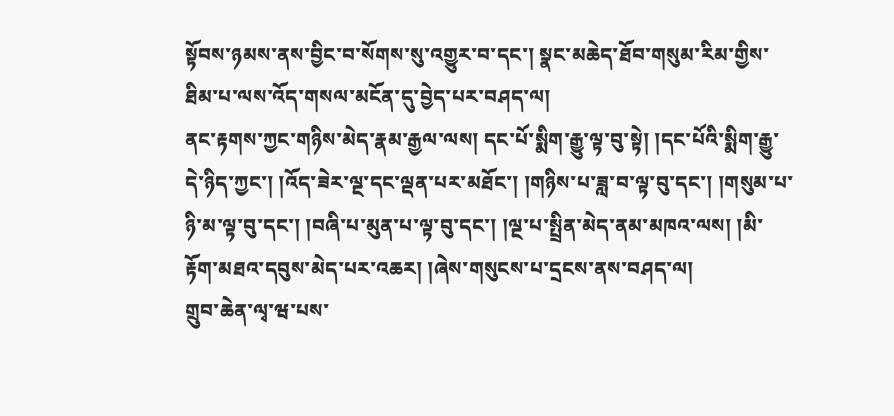སྟོབས་ཉམས་ནས་བྱིང་བ་སོགས་སུ་འགྱུར་བ་དང་། སྣང་མཆེད་ཐོབ་གསུམ་རིམ་གྱིས་ཐིམ་པ་ལས་འོད་གསལ་མངོན་དུ་བྱེད་པར་བཤད་ལ།
ནང་རྟགས་ཀྱང་གཉིས་མེད་རྣམ་རྒྱལ་ལས། དང་པོ་སྨིག་རྒྱུ་ལྟ་བུ་སྟེ། །དང་པོའི་སྨིག་རྒྱུ་དེ་ཉིད་ཀྱང་། །འོད་ཟེར་ལྔ་དང་ལྡན་པར་མཐོང་། །གཉིས་པ་ཟླ་བ་ལྟ་བུ་དང་། །གསུམ་པ་ཉི་མ་ལྟ་བུ་དང་། །བཞི་པ་མུན་པ་ལྟ་བུ་དང་། །ལྔ་པ་སྤྲིན་མེད་ནམ་མཁའ་ལས། །མི་རྟོག་མཐའ་དབུས་མེད་པར་འཆར། །ཞེས་གསུངས་པ་དྲངས་ནས་བཤད་ལ།
གྲུབ་ཆེན་ལྭ་ཝ་པས་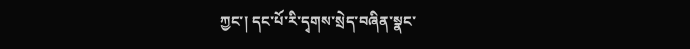ཀྱང་། དང་པོ་རི་དྭགས་སྲེད་བཞིན་སྣང་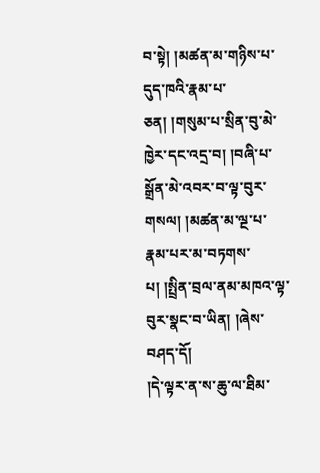བ་སྟེ། །མཚན་མ་གཉིས་པ་དུད་ཁའི་རྣམ་པ་ཅན། །གསུམ་པ་སྲིན་བུ་མེ་ཁྱེར་དང་འདྲ་བ། །བཞི་པ་སྒྲོན་མེ་འབར་བ་ལྟ་བུར་གསལ། །མཚན་མ་ལྔ་པ་རྣམ་པར་མ་བཏགས་པ། །སྤྲིན་བྲལ་ནམ་མཁའ་ལྟ་བུར་སྣང་བ་ཡིན། །ཞེས་བཤད་དོ།
།དེ་ལྟར་ན་ས་ཆུ་ལ་ཐིམ་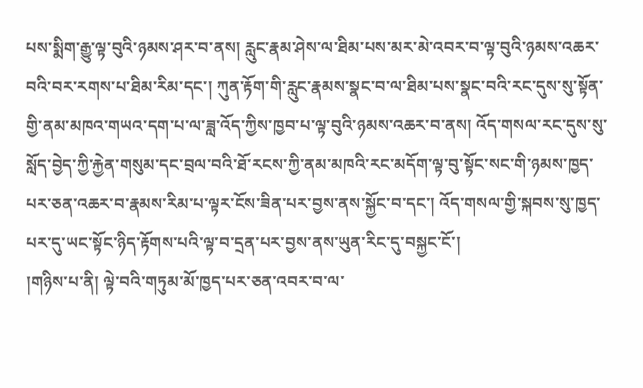པས་སྨིག་རྒྱུ་ལྟ་བུའི་ཉམས་ཤར་བ་ནས། རླུང་རྣམ་ཤེས་ལ་ཐིམ་པས་མར་མེ་འབར་བ་ལྟ་བུའི་ཉམས་འཆར་བའི་བར་རགས་པ་ཐིམ་རིམ་དང་། ཀུན་རྟོག་གི་རླུང་རྣམས་སྣང་བ་ལ་ཐིམ་པས་སྣང་བའི་རང་དུས་སུ་སྟོན་གྱི་ནམ་མཁའ་གཡའ་དག་པ་ལ་ཟླ་འོད་ཀྱིས་ཁྱབ་པ་ལྟ་བུའི་ཉམས་འཆར་བ་ནས། འོད་གསལ་རང་དུས་སུ་སློད་བྱེད་ཀྱི་རྐྱེན་གསུམ་དང་བྲལ་བའི་ཐོ་རངས་ཀྱི་ནམ་མཁའི་རང་མདོག་ལྟ་བུ་སྟོང་སང་གི་ཉམས་ཁྱད་པར་ཅན་འཆར་བ་རྣམས་རིམ་པ་ལྟར་ངོས་ཟིན་པར་བྱས་ནས་སྐྱོང་བ་དང་། འོད་གསལ་གྱི་སྐབས་སུ་ཁྱད་པར་དུ་ཡང་སྟོང་ཉིད་རྟོགས་པའི་ལྟ་བ་དྲན་པར་བྱས་ནས་ཡུན་རིང་དུ་བསྐྱང་ངོ་།
།གཉིས་པ་ནི། ལྟེ་བའི་གཏུམ་མོ་ཁྱད་པར་ཅན་འབར་བ་ལ་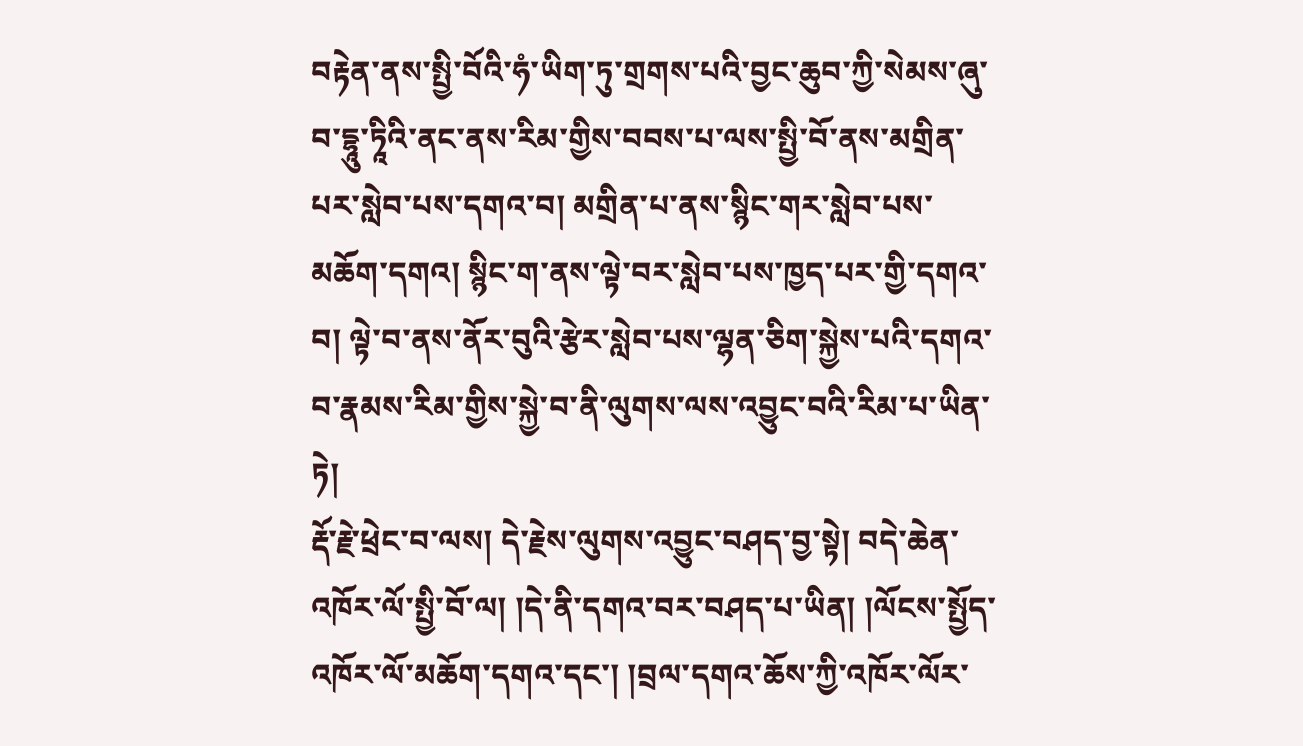བརྟེན་ནས་སྤྱི་བོའི་ཧཾ་ཡིག་ཏུ་གྲགས་པའི་བྱང་ཆུབ་ཀྱི་སེམས་ཞུ་བ་དྷཱུ་ཏཱིའི་ནང་ནས་རིམ་གྱིས་བབས་པ་ལས་སྤྱི་བོ་ནས་མགྲིན་པར་སླེབ་པས་དགའ་བ། མགྲིན་པ་ནས་སྙིང་གར་སླེབ་པས་མཆོག་དགའ། སྙིང་ག་ནས་ལྟེ་བར་སླེབ་པས་ཁྱད་པར་གྱི་དགའ་བ། ལྟེ་བ་ནས་ནོར་བུའི་རྩེར་སླེབ་པས་ལྷན་ཅིག་སྐྱེས་པའི་དགའ་བ་རྣམས་རིམ་གྱིས་སྐྱེ་བ་ནི་ལུགས་ལས་འབྱུང་བའི་རིམ་པ་ཡིན་ཏེ།
རྡོ་རྗེ་ཕྲེང་བ་ལས། དེ་རྗེས་ལུགས་འབྱུང་བཤད་བྱ་སྟེ། བདེ་ཆེན་འཁོར་ལོ་སྤྱི་བོ་ལ། །དེ་ནི་དགའ་བར་བཤད་པ་ཡིན། །ལོངས་སྤྱོད་འཁོར་ལོ་མཆོག་དགའ་དང་། །བྲལ་དགའ་ཆོས་ཀྱི་འཁོར་ལོར་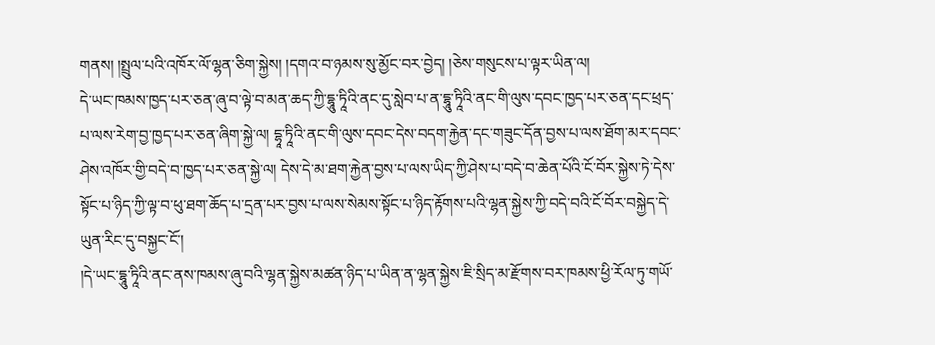གནས། །སྤྲུལ་པའི་འཁོར་ལོ་ལྷན་ཅིག་སྐྱེས། །དགའ་བ་ཉམས་སུ་མྱོང་བར་བྱེད། །ཅེས་གསུངས་པ་ལྟར་ཡིན་ལ།
དེ་ཡང་ཁམས་ཁྱད་པར་ཅན་ཞུ་བ་ལྟེ་བ་མན་ཆད་ཀྱི་དྷཱུ་ཏཱིའི་ནང་དུ་སླེབ་པ་ན་དྷཱུ་ཏཱིའི་ནང་གི་ལུས་དབང་ཁྱད་པར་ཅན་དང་ཕྲད་པ་ལས་རེག་བྱ་ཁྱད་པར་ཅན་ཞིག་སྐྱེ་ལ། དྷཱ་ཏཱིའི་ནང་གི་ལུས་དབང་དེས་བདག་རྐྱེན་དང་གཟུང་དོན་བྱས་པ་ལས་ཐོག་མར་དབང་ཤེས་འཁོར་གྱི་བདེ་བ་ཁྱད་པར་ཅན་སྐྱེ་ལ། དེས་དེ་མ་ཐག་རྐྱེན་བྱས་པ་ལས་ཡིད་ཀྱི་ཤེས་པ་བདེ་བ་ཆེན་པོའི་ངོ་བོར་སྐྱེས་ཏེ་དེས་སྟོང་པ་ཉིད་ཀྱི་ལྟ་བ་ཕུ་ཐག་ཆོད་པ་དྲན་པར་བྱས་པ་ལས་སེམས་སྟོང་པ་ཉིད་རྟོགས་པའི་ལྷན་སྐྱེས་ཀྱི་བདེ་བའི་ངོ་བོར་བསྐྱེད་དེ་ཡུན་རིང་དུ་བསྐྱང་ངོ་།
།དེ་ཡང་དྷཱུ་ཏཱིའི་ནང་ནས་ཁམས་ཞུ་བའི་ལྷན་སྐྱེས་མཚན་ཉིད་པ་ཡིན་ན་ལྷན་སྐྱེས་ཇི་སྲིད་མ་རྫོགས་བར་ཁམས་ཕྱི་རོལ་ཏུ་གཡོ་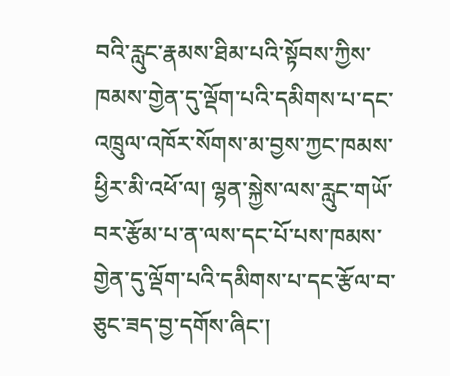བའི་རླུང་རྣམས་ཐིམ་པའི་སྟོབས་ཀྱིས་ཁམས་གྱེན་དུ་ལྡོག་པའི་དམིགས་པ་དང་འཁྲུལ་འཁོར་སོགས་མ་བྱས་ཀྱང་ཁམས་ཕྱིར་མི་འཕོ་ལ། ལྷན་སྐྱེས་ལས་རླུང་གཡོ་བར་རྩོམ་པ་ན་ལས་དང་པོ་པས་ཁམས་གྱེན་དུ་ལྡོག་པའི་དམིགས་པ་དང་རྩོལ་བ་ཅུང་ཟད་བྱ་དགོས་ཞིང་།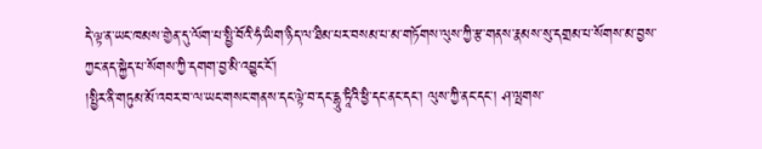དེ་ལྟ་ན་ཡང་ཁམས་གྱེན་དུ་ལོག་པ་སྤྱི་བོའི་ཧཾ་ཡིག་ཉིད་ལ་ཐིམ་པར་བསམ་པ་མ་གཏོགས་ལུས་ཀྱི་རྩ་གནས་རྣམས་སུ་དགྲམ་པ་སོགས་མ་བྱས་ཀྱང་ནད་སྐྱེད་པ་སོགས་ཀྱི་དགག་བྱ་མི་འབྱུང་ངོ་།
།སྤྱིར་ནི་གཏུམ་མོ་འབར་བ་ལ་ཡང་གསང་གནས་དང་ལྟེ་བ་དང་དྷཱུ་ཏཱིའི་ཕྱི་དང་ནང་དང་། ལུས་ཀྱི་ནང་དང་། ཤ་ལྤགས་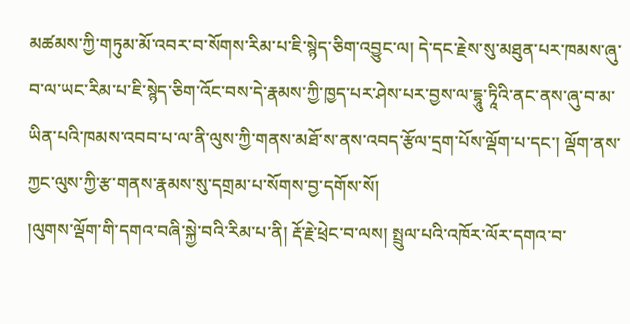མཚམས་ཀྱི་གཏུམ་མོ་འབར་བ་སོགས་རིམ་པ་ཇི་སྙེད་ཅིག་འབྱུང་ལ། དེ་དང་རྗེས་སུ་མཐུན་པར་ཁམས་ཞུ་བ་ལ་ཡང་རིམ་པ་ཇི་སྙེད་ཅིག་འོང་བས་དེ་རྣམས་ཀྱི་ཁྱད་པར་ཤེས་པར་བྱས་ལ་དྷཱུ་ཏཱིའི་ནང་ནས་ཞུ་བ་མ་ཡིན་པའི་ཁམས་འབབ་པ་ལ་ནི་ལུས་ཀྱི་གནས་མཐོ་ས་ནས་འབད་རྩོལ་དྲག་པོས་ལྡོག་པ་དང་། ལྡོག་ནས་ཀྱང་ལུས་ཀྱི་རྩ་གནས་རྣམས་སུ་དགྲམ་པ་སོགས་བྱ་དགོས་སོ།
།ལུགས་ལྡོག་གི་དགའ་བཞི་སྐྱེ་བའི་རིམ་པ་ནི། རྡོ་རྗེ་ཕྲེང་བ་ལས། སྤྲུལ་པའི་འཁོར་ལོར་དགའ་བ་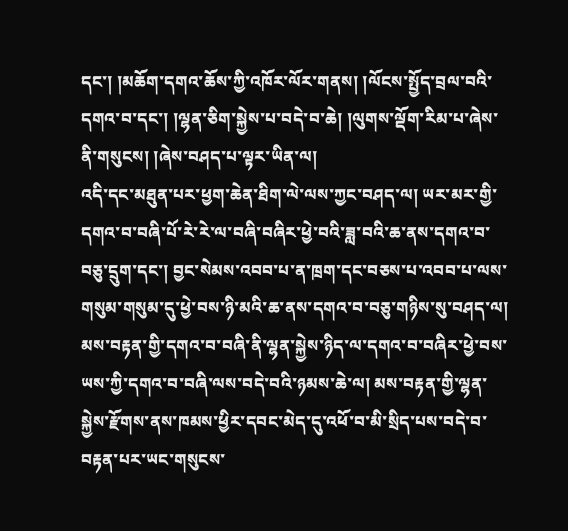དང་། །མཆོག་དགའ་ཆོས་ཀྱི་འཁོར་ལོར་གནས། །ལོངས་སྤྱོད་བྲལ་བའི་དགའ་བ་དང་། །ལྷན་ཅིག་སྐྱེས་པ་བདེ་བ་ཆེ། །ལུགས་ལྡོག་རིམ་པ་ཞེས་ནི་གསུངས། །ཞེས་བཤད་པ་ལྟར་ཡིན་ལ།
འདི་དང་མཐུན་པར་ཕྱག་ཆེན་ཐིག་ལེ་ལས་ཀྱང་བཤད་ལ། ཡར་མར་གྱི་དགའ་བ་བཞི་པོ་རེ་རེ་ལ་བཞི་བཞིར་ཕྱེ་བའི་ཟླ་བའི་ཆ་ནས་དགའ་བ་བཅུ་དྲུག་དང་། བྱང་སེམས་འབབ་པ་ན་ཁྲག་དང་བཅས་པ་འབབ་པ་ལས་གསུམ་གསུམ་དུ་ཕྱེ་བས་ཉི་མའི་ཆ་ནས་དགའ་བ་བཅུ་གཉིས་སུ་བཤད་ལ། མས་བརྟན་གྱི་དགའ་བ་བཞི་ནི་ལྷན་སྐྱེས་ཉིད་ལ་དགའ་བ་བཞིར་ཕྱེ་བས་ཡས་ཀྱི་དགའ་བ་བཞི་ལས་བདེ་བའི་ཉམས་ཆེ་ལ། མས་བརྟན་གྱི་ལྷན་སྐྱེས་རྫོགས་ནས་ཁམས་ཕྱིར་དབང་མེད་དུ་འཕོ་བ་མི་སྲིད་པས་བདེ་བ་བརྟན་པར་ཡང་གསུངས་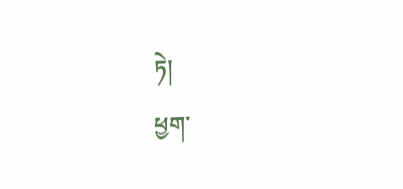ཏེ།
ཕྱག་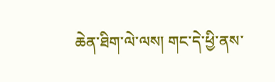ཆེན་ཐིག་ལེ་ལས། གང་དེ་ཕྱི་ནས་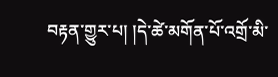བརྟན་གྱུར་པ། །དེ་ཚེ་མགོན་པོ་འགྲོ་མི་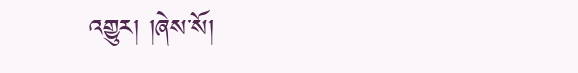འགྱུར། །ཞེས་སོ།